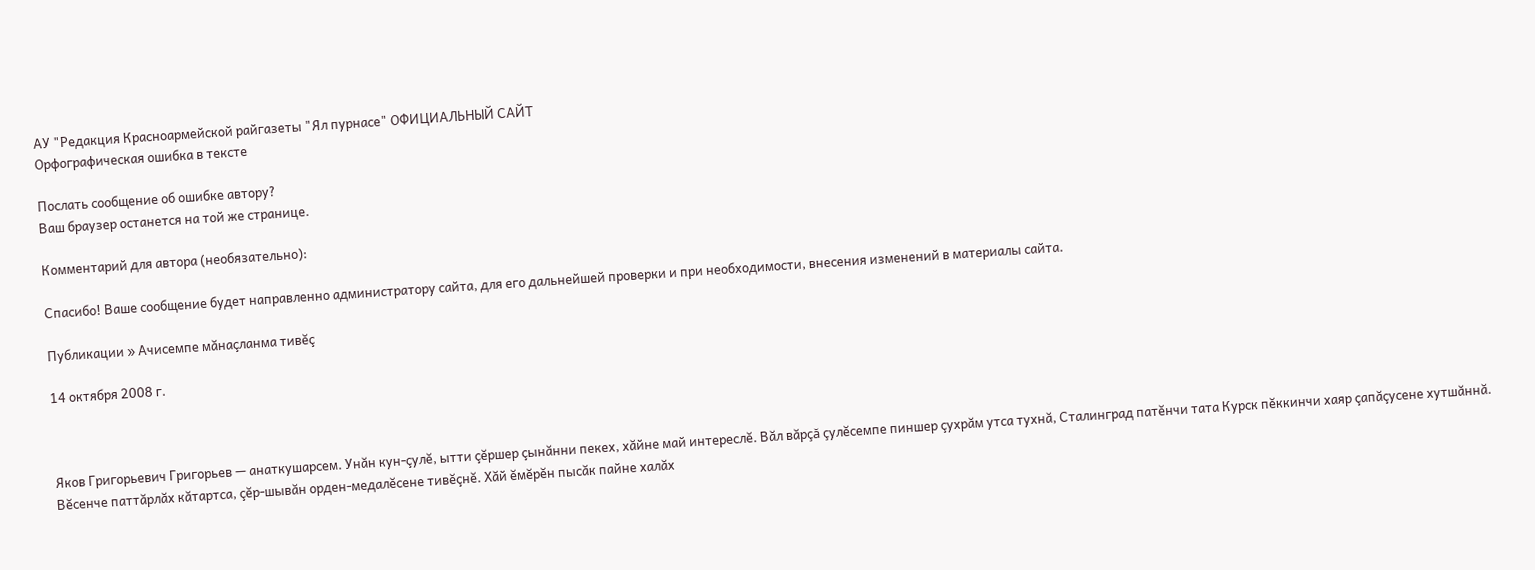АУ "Редакция Красноармейской райгазеты "Ял пурнасе" ОФИЦИАЛЬНЫЙ САЙТ
Орфографическая ошибка в тексте

Послать сообщение об ошибке автору?
Ваш браузер останется на той же странице.

Комментарий для автора (необязательно):

Спасибо! Ваше сообщение будет направленно администратору сайта, для его дальнейшей проверки и при необходимости, внесения изменений в материалы сайта.

Публикации » Ачисемпе мăнаçланма тивĕç

14 октября 2008 г.



Яков Григорьевич Григорьев — анаткушарсем. Унăн кун-çулĕ, ытти çĕршер çынăнни пекех, хăйне май интереслĕ. Вăл вăрçă çулĕсемпе пиншер çухрăм утса тухнă, Сталинград патĕнчи тата Курск пĕккинчи хаяр çапăçусене хутшăннă. Вĕсенче паттăрлăх кăтартса, çĕр-шывăн орден-медалĕсене тивĕçнĕ. Хăй ĕмĕрĕн пысăк пайне халăх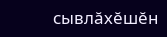сывлăхĕшĕн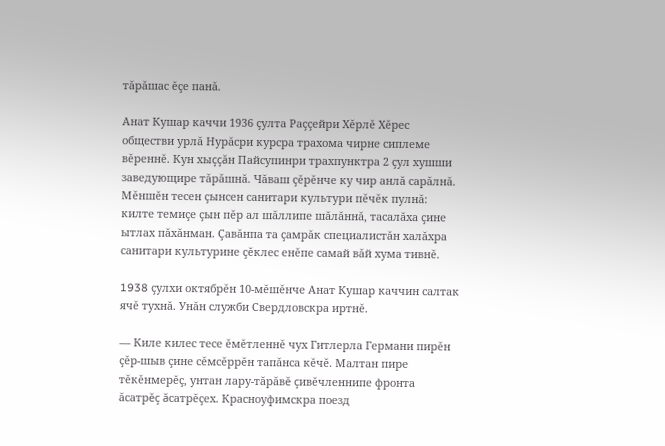тăрăшас ĕçе панă.

Анат Кушар каччи 1936 çулта Раççейри Хĕрлĕ Хĕрес обществи урлă Нурăсри курсра трахома чирне сиплеме вĕреннĕ. Кун хыççăн Пайсупинри трахпунктра 2 çул хушши заведующире тăрăшнă. Чăваш çĕрĕнче ку чир анлă сарăлнă. Мĕншĕн тесен çынсен санитари культури пĕчĕк пулнă: килте темиçе çын пĕр ал шăллипе шăлăннă, тасалăха çине ытлах пăхăнман. Çавăнпа та çамрăк специалистăн халăхра санитари культурине çĕклес енĕпе самай вăй хума тивнĕ.

1938 çулхи октябрĕн 10-мĕшĕнче Анат Кушар каччин салтак ячĕ тухнă. Унăн служби Свердловскра иртнĕ.

— Киле килес тесе ĕмĕтленнĕ чух Гитлерла Германи пирĕн çĕр-шыв çине сĕмсĕррĕн тапăнса кĕчĕ. Малтан пире тĕкĕнмерĕç, унтан лару-тăрăвĕ çивĕчленнипе фронта ăсатрĕç ăсатрĕçех. Красноуфимскра поезд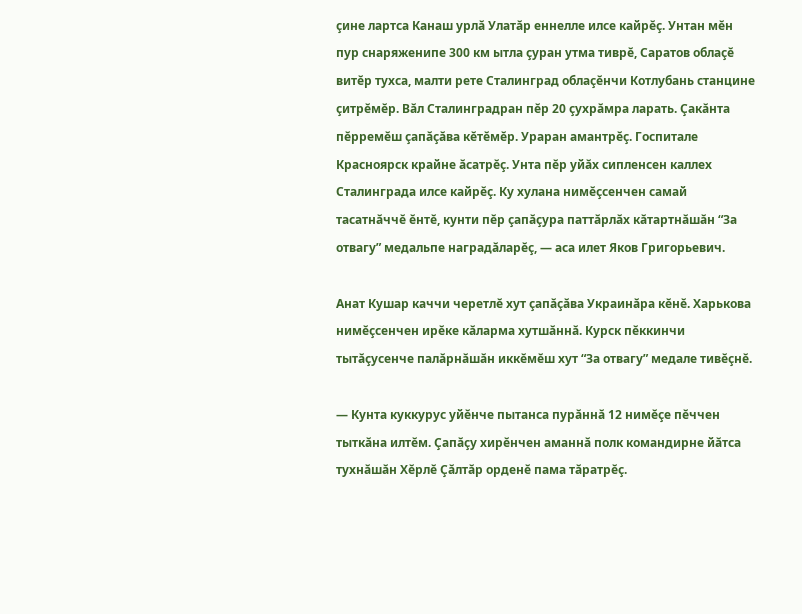çине лартса Канаш урлă Улатăр еннелле илсе кайрĕç. Унтан мĕн пур снаряженипе 300 км ытла çуран утма тиврĕ, Саратов облаçĕ витĕр тухса, малти рете Сталинград облаçĕнчи Котлубань станцине çитрĕмĕр. Вăл Сталинградран пĕр 20 çухрăмра ларать. Çакăнта пĕрремĕш çапăçăва кĕтĕмĕр. Ураран амантрĕç. Госпитале Красноярск крайне ăсатрĕç. Унта пĕр уйăх сипленсен каллех Сталинграда илсе кайрĕç. Ку хулана нимĕçсенчен самай тасатнăччĕ ĕнтĕ, кунти пĕр çапăçура паттăрлăх кăтартнăшăн “За отвагу” медальпе наградăларĕç, — аса илет Яков Григорьевич.

Анат Кушар каччи черетлĕ хут çапăçăва Украинăра кĕнĕ. Харькова нимĕçсенчен ирĕке кăларма хутшăннă. Курск пĕккинчи тытăçусенче палăрнăшăн иккĕмĕш хут “За отвагу” медале тивĕçнĕ.

— Кунта куккурус уйĕнче пытанса пурăннă 12 нимĕçе пĕччен тыткăна илтĕм. Çапăçу хирĕнчен аманнă полк командирне йăтса тухнăшăн Хĕрлĕ Çăлтăр орденĕ пама тăратрĕç.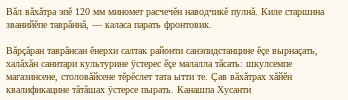Вăл вăхăтра эпĕ 120 мм миномет расчечĕн наводчикĕ пулнă. Киле старшина званийĕпе таврăннă, — каласа парать фронтовик.

Вăрçăран таврăнсан ĕнерхи салтак районти санэпидстанцине ĕçе вырнаçать, халăхăн санитари культурине ÿстерес ĕçе малалла тăсать: шкулсемпе магазинсене, столовăйсене тĕрĕслет тата ытти те. Çав вăхăтрах хăйĕн квалификацине тăтăшах ÿстерсе пырать. Канашпа Хусанти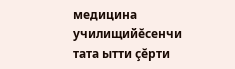медицина училищийĕсенчи тата ытти çĕрти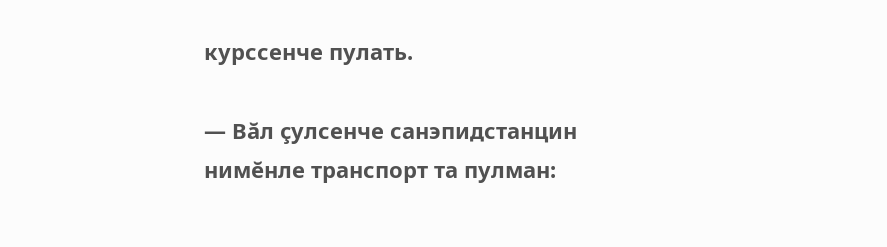курссенче пулать.

— Вăл çулсенче санэпидстанцин нимĕнле транспорт та пулман: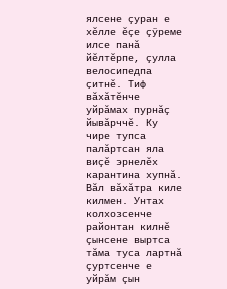ялсене çуран е хĕлле ĕçе çÿреме илсе панă йĕлтĕрпе, çулла велосипедпа çитнĕ. Тиф вăхăтĕнче уйрăмах пурнăç йывăрччĕ. Ку чире тупса палăртсан яла виçĕ эрнелĕх карантина хупнă. Вăл вăхăтра киле килмен. Унтах колхозсенче районтан килнĕ çынсене выртса тăма туса лартнă çуртсенче е уйрăм çын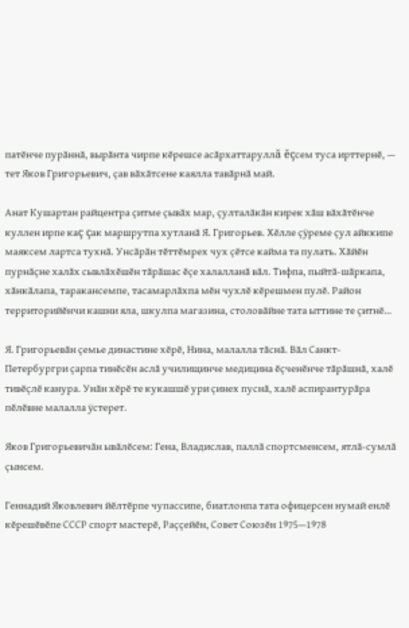патĕнче пурăннă, вырăнта чирпе кĕрешсе асăрхаттаруллă ĕçсем туса ирттернĕ, — тет Яков Григорьевич, çав вăхăтсене каялла тавăрнă май.

Анат Кушартан райцентра çитме çывăх мар, çулталăкăн кирек хăш вăхăтĕнче куллен ирпе каç çак маршрутпа хутланă Я. Григорьев. Хĕлле çÿреме çул айккипе маяксем лартса тухнă. Унсăрăн тĕттĕмрех чух çĕтсе кайма та пулать. Хăйĕн пурнăçне халăх сывлăхĕшĕн тăрăшас ĕçе халалланă вăл. Тифпа, пыйтă-шăркапа, хăнкăлапа, таракансемпе, тасамарлăхпа мĕн чухлĕ кĕрешмен пулĕ. Район территорийĕнчи кашни яла, шкулпа магазина, столовăйне тата ыттине те çитнĕ…

Я. Григорьевăн çемье династине хĕрĕ, Нина, малалла тăснă. Вăл Санкт-Петербургри çарпа тинĕсĕн аслă училищинче медицина ĕçченĕнче тăрăшнă, халĕ тивĕçлĕ канура. Унăн хĕрĕ те кукашшĕ ури çинех пуснă, халĕ аспирантурăра пĕлĕвне малалла ÿстерет.

Яков Григорьевичăн ывăлĕсем: Гена, Владислав, паллă спортсменсем, ятлă-сумлă çынсем.

Геннадий Яковлевич йĕлтĕрпе чупассипе, биатлонпа тата офицерсен нумай енлĕ кĕрешĕвĕпе СССР спорт мастерĕ, Раççейĕн, Совет Союзĕн 1975—1978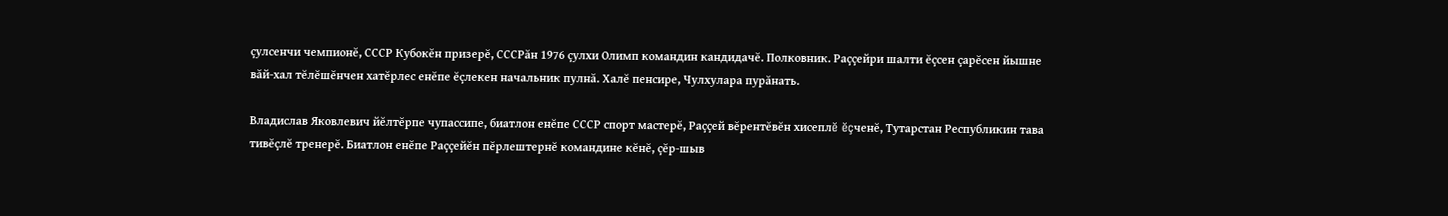çулсенчи чемпионĕ, СССР Кубокĕн призерĕ, СССРăн 1976 çулхи Олимп командин кандидачĕ. Полковник. Раççейри шалти ĕçсен çарĕсен йышне вăй-хал тĕлĕшĕнчен хатĕрлес енĕпе ĕçлекен начальник пулнă. Халĕ пенсире, Чулхулара пурăнать.

Владислав Яковлевич йĕлтĕрпе чупассипе, биатлон енĕпе СССР спорт мастерĕ, Раççей вĕрентĕвĕн хисеплĕ ĕçченĕ, Тутарстан Республикин тава тивĕçлĕ тренерĕ. Биатлон енĕпе Раççейĕн пĕрлештернĕ командине кĕнĕ, çĕр-шыв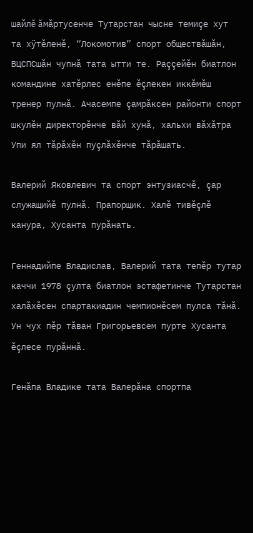шайлĕ ăмăртусенче Тутарстан чысне темиçе хут та хÿтĕленĕ, “Локомотив” спорт обществăшăн, ВЦСПСшăн чупнă тата ытти те. Раççейĕн биатлон командине хатĕрлес енĕпе ĕçлекен иккĕмĕш тренер пулнă. Ачасемпе çамрăксен районти спорт шкулĕн директорĕнче вăй хунă, хальхи вăхăтра Упи ял тăрăхĕн пуçлăхĕнче тăрăшать.

Валерий Яковлевич та спорт энтузиасчĕ, çар служащийĕ пулнă. Прапорщик. Халĕ тивĕçлĕ канура, Хусанта пурăнать.

Геннадийпе Владислав, Валерий тата тепĕр тутар каччи 1978 çулта биатлон эстафетинче Тутарстан халăхĕсен спартакиадин чемпионĕсем пулса тăнă. Ун чух пĕр тăван Григорьевсем пурте Хусанта ĕçлесе пурăннă.

Генăпа Владике тата Валерăна спортпа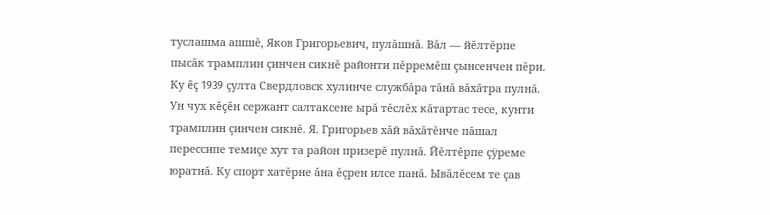туслашма ашшĕ, Яков Григорьевич, пулăшнă. Вăл — йĕлтĕрпе пысăк трамплин çинчен сикнĕ районти пĕрремĕш çынсенчен пĕри. Ку ĕç 1939 çулта Свердловск хулинче службăра тăнă вăхăтра пулнă. Ун чух кĕçĕн сержант салтаксене ырă тĕслĕх кăтартас тесе, кунти трамплин çинчен сикнĕ. Я. Григорьев хăй вăхăтĕнче пăшал перессипе темиçе хут та район призерĕ пулнă. Йĕлтĕрпе çÿреме юратнă. Ку спорт хатĕрне ăна ĕçрен илсе панă. Ывăлĕсем те çав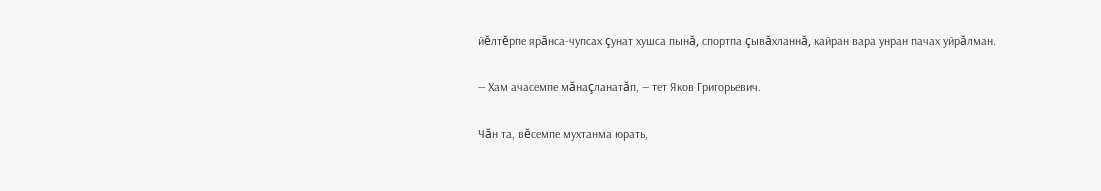йĕлтĕрпе ярăнса-чупсах çунат хушса пынă, спортпа çывăхланнă, кайран вара унран пачах уйрăлман.

— Хам ачасемпе мăнаçланатăп, — тет Яков Григорьевич.

Чăн та, вĕсемпе мухтанма юрать,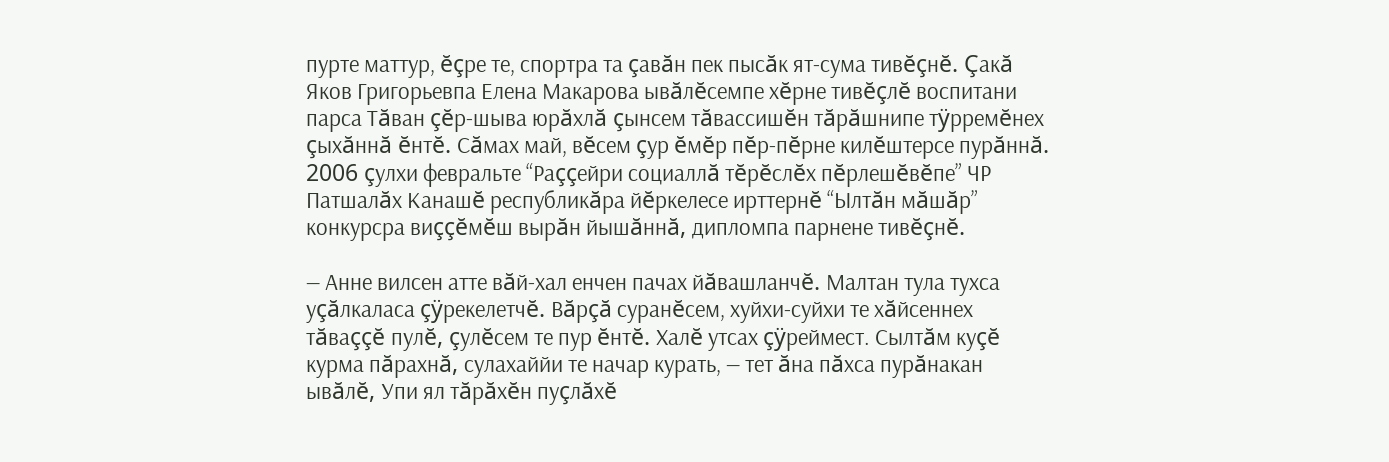пурте маттур, ĕçре те, спортра та çавăн пек пысăк ят-сума тивĕçнĕ. Çакă Яков Григорьевпа Елена Макарова ывăлĕсемпе хĕрне тивĕçлĕ воспитани парса Тăван çĕр-шыва юрăхлă çынсем тăвассишĕн тăрăшнипе тÿрремĕнех çыхăннă ĕнтĕ. Сăмах май, вĕсем çур ĕмĕр пĕр-пĕрне килĕштерсе пурăннă. 2006 çулхи февральте “Раççейри социаллă тĕрĕслĕх пĕрлешĕвĕпе” ЧР Патшалăх Канашĕ республикăра йĕркелесе ирттернĕ “Ылтăн мăшăр” конкурсра виççĕмĕш вырăн йышăннă, дипломпа парнене тивĕçнĕ.

— Анне вилсен атте вăй-хал енчен пачах йăвашланчĕ. Малтан тула тухса уçăлкаласа çÿрекелетчĕ. Вăрçă суранĕсем, хуйхи-суйхи те хăйсеннех тăваççĕ пулĕ, çулĕсем те пур ĕнтĕ. Халĕ утсах çÿреймест. Сылтăм куçĕ курма пăрахнă, сулахаййи те начар курать, — тет ăна пăхса пурăнакан ывăлĕ, Упи ял тăрăхĕн пуçлăхĕ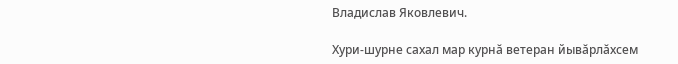Владислав Яковлевич.

Хури-шурне сахал мар курнă ветеран йывăрлăхсем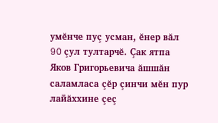умĕнче пуç усман, ĕнер вăл 90 çул тултарчĕ. Çак ятпа Яков Григорьевича ăшшăн саламласа çĕр çинчи мĕн пур лайăххине çеç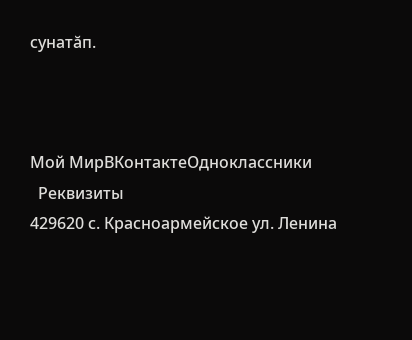сунатăп.



Мой МирВКонтактеОдноклассники
  Реквизиты
429620 с. Красноармейское ул. Ленина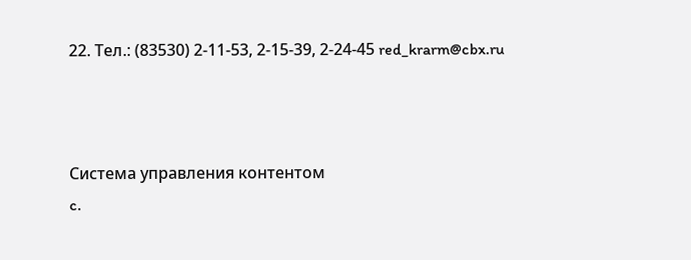22. Тел.: (83530) 2-11-53, 2-15-39, 2-24-45 red_krarm@cbx.ru



Система управления контентом
c.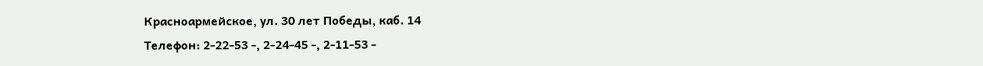Красноармейское, ул. 30 лет Победы, каб. 14
Телефон: 2-22-53 -, 2-24-45 -, 2-11-53 -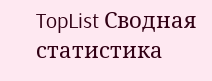TopList Сводная статистика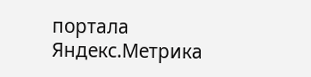портала Яндекс.Метрика